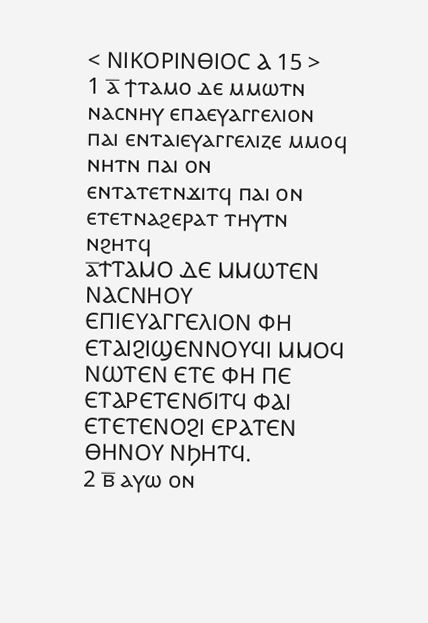< ⲚⲒⲔⲞⲢⲒⲚⲐⲒⲞⲤ Ⲁ 15 >
1 ⲁ̅ ϯⲧⲁⲙⲟ ⲇⲉ ⲙⲙⲱⲧⲛ ⲛⲁⲥⲛⲏⲩ ⲉⲡⲁⲉⲩⲁⲅⲅⲉⲗⲓⲟⲛ ⲡⲁⲓ ⲉⲛⲧⲁⲓⲉⲩⲁⲅⲅⲉⲗⲓⲍⲉ ⲙⲙⲟϥ ⲛⲏⲧⲛ ⲡⲁⲓ ⲟⲛ ⲉⲛⲧⲁⲧⲉⲧⲛϫⲓⲧϥ ⲡⲁⲓ ⲟⲛ ⲉⲧⲉⲧⲛⲁϩⲉⲣⲁⲧ ⲧⲏⲩⲧⲛ ⲛϩⲏⲧϥ
ⲁ̅ϮⲦⲀⲘⲞ ⲆⲈ ⲘⲘⲰⲦⲈⲚ ⲚⲀⲤⲚⲎⲞⲨ ⲈⲠⲒⲈⲨⲀⲄⲄⲈⲖⲒⲞⲚ ⲪⲎ ⲈⲦⲀⲒϨⲒϢⲈⲚⲚⲞⲨϤⲒ ⲘⲘⲞϤ ⲚⲰⲦⲈⲚ ⲈⲦⲈ ⲪⲎ ⲠⲈ ⲈⲦⲀⲢⲈⲦⲈⲚϬⲒⲦϤ ⲪⲀⲒ ⲈⲦⲈⲦⲈⲚⲞϨⲒ ⲈⲢⲀⲦⲈⲚ ⲐⲎⲚⲞⲨ ⲚϦⲎⲦϤ.
2 ⲃ̅ ⲁⲩⲱ ⲟⲛ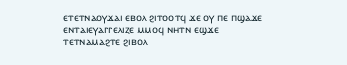ⲉⲧⲉⲧⲛⲁⲟⲩϫⲁⲓ ⲉⲃⲟⲗ ϩⲓⲧⲟⲟⲧϥ ϫⲉ ⲟⲩ ⲡⲉ ⲡϣⲁϫⲉ ⲉⲛⲧⲁⲓⲉⲩⲁⲅⲅⲉⲗⲓⲍⲉ ⲙⲙⲟϥ ⲛⲏⲧⲛ ⲉϣϫⲉ ⲧⲉⲧⲛⲁⲙⲁϩⲧⲉ ϩⲓⲃⲟⲗ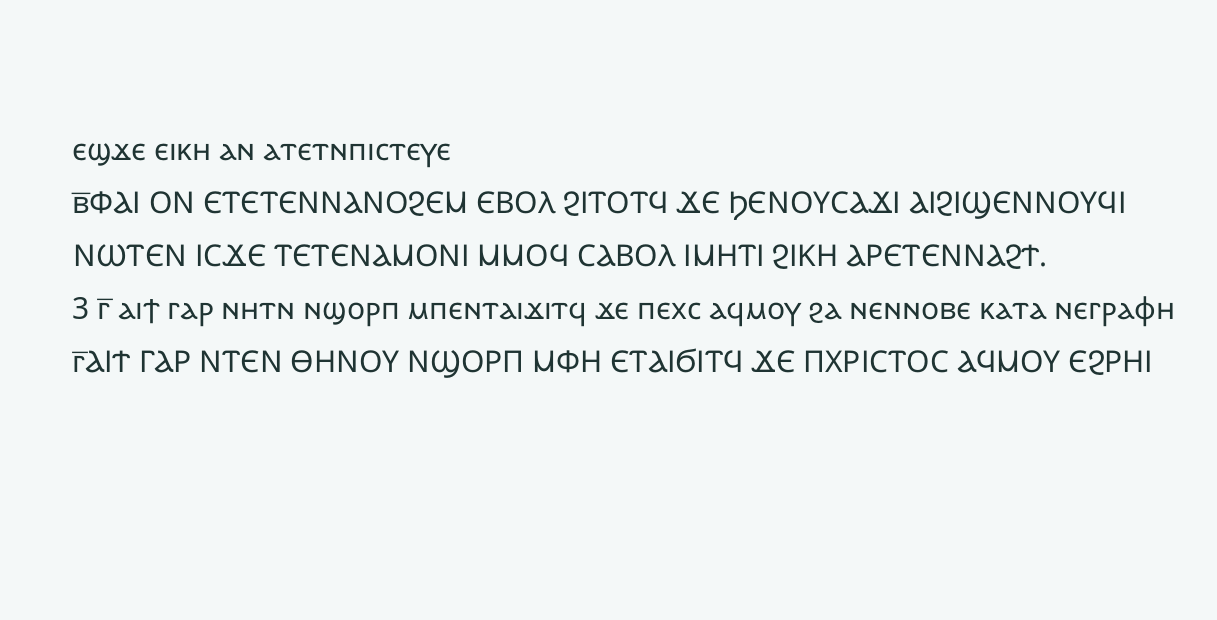ⲉϣϫⲉ ⲉⲓⲕⲏ ⲁⲛ ⲁⲧⲉⲧⲛⲡⲓⲥⲧⲉⲩⲉ
ⲃ̅ⲪⲀⲒ ⲞⲚ ⲈⲦⲈⲦⲈⲚⲚⲀⲚⲞϨⲈⲘ ⲈⲂⲞⲖ ϨⲒⲦⲞⲦϤ ϪⲈ ϦⲈⲚⲞⲨⲤⲀϪⲒ ⲀⲒϨⲒϢⲈⲚⲚⲞⲨϤⲒ ⲚⲰⲦⲈⲚ ⲒⲤϪⲈ ⲦⲈⲦⲈⲚⲀⲘⲞⲚⲒ ⲘⲘⲞϤ ⲤⲀⲂⲞⲖ ⲒⲘⲎⲦⲒ ϨⲒⲔⲎ ⲀⲢⲈⲦⲈⲚⲚⲀϨϮ.
3 ⲅ̅ ⲁⲓϯ ⲅⲁⲣ ⲛⲏⲧⲛ ⲛϣⲟⲣⲡ ⲙⲡⲉⲛⲧⲁⲓϫⲓⲧϥ ϫⲉ ⲡⲉⲭⲥ ⲁϥⲙⲟⲩ ϩⲁ ⲛⲉⲛⲛⲟⲃⲉ ⲕⲁⲧⲁ ⲛⲉⲅⲣⲁⲫⲏ
ⲅ̅ⲀⲒϮ ⲄⲀⲢ ⲚⲦⲈⲚ ⲐⲎⲚⲞⲨ ⲚϢⲞⲢⲠ ⲘⲪⲎ ⲈⲦⲀⲒϬⲒⲦϤ ϪⲈ ⲠⲬⲢⲒⲤⲦⲞⲤ ⲀϤⲘⲞⲨ ⲈϨⲢⲎⲒ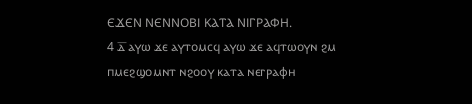ⲈϪⲈⲚ ⲚⲈⲚⲚⲞⲂⲒ ⲔⲀⲦⲀ ⲚⲒⲄⲢⲀⲪⲎ.
4 ⲇ̅ ⲁⲩⲱ ϫⲉ ⲁⲩⲧⲟⲙⲥϥ ⲁⲩⲱ ϫⲉ ⲁϥⲧⲱⲟⲩⲛ ϩⲙ ⲡⲙⲉϩϣⲟⲙⲛⲧ ⲛϩⲟⲟⲩ ⲕⲁⲧⲁ ⲛⲉⲅⲣⲁⲫⲏ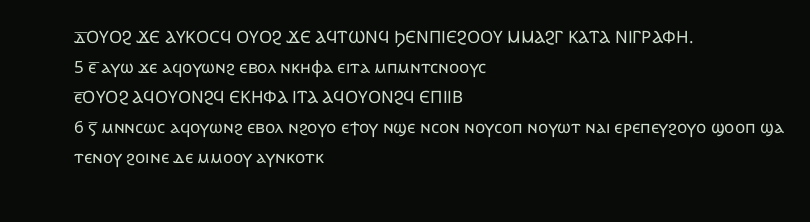ⲇ̅ⲞⲨⲞϨ ϪⲈ ⲀⲨⲔⲞⲤϤ ⲞⲨⲞϨ ϪⲈ ⲀϤⲦⲰⲚϤ ϦⲈⲚⲠⲒⲈϨⲞⲞⲨ ⲘⲘⲀϨⲄ ⲔⲀⲦⲀ ⲚⲒⲄⲢⲀⲪⲎ.
5 ⲉ̅ ⲁⲩⲱ ϫⲉ ⲁϥⲟⲩⲱⲛϩ ⲉⲃⲟⲗ ⲛⲕⲏⲫⲁ ⲉⲓⲧⲁ ⲙⲡⲙⲛⲧⲥⲛⲟⲟⲩⲥ
ⲉ̅ⲞⲨⲞϨ ⲀϤⲞⲨⲞⲚϨϤ ⲈⲔⲎⲪⲀ ⲒⲦⲀ ⲀϤⲞⲨⲞⲚϨϤ ⲈⲠⲒⲒⲂ
6 ⲋ̅ ⲙⲛⲛⲥⲱⲥ ⲁϥⲟⲩⲱⲛϩ ⲉⲃⲟⲗ ⲛϩⲟⲩⲟ ⲉϯⲟⲩ ⲛϣⲉ ⲛⲥⲟⲛ ⲛⲟⲩⲥⲟⲡ ⲛⲟⲩⲱⲧ ⲛⲁⲓ ⲉⲣⲉⲡⲉⲩϩⲟⲩⲟ ϣⲟⲟⲡ ϣⲁ ⲧⲉⲛⲟⲩ ϩⲟⲓⲛⲉ ⲇⲉ ⲙⲙⲟⲟⲩ ⲁⲩⲛⲕⲟⲧⲕ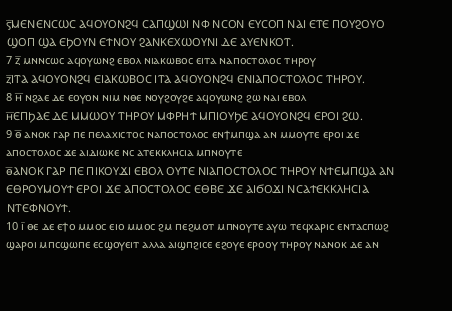ⲋ̅ⲘⲈⲚⲈⲚⲤⲰⲤ ⲀϤⲞⲨⲞⲚϨϤ ⲤⲀⲠϢⲰⲒ ⲚⲪ ⲚⲤⲞⲚ ⲈⲨⲤⲞⲠ ⲚⲀⲒ ⲈⲦⲈ ⲠⲞⲨϨⲞⲨⲞ ϢⲞⲠ ϢⲀ ⲈϦⲞⲨⲚ ⲈϮⲚⲞⲨ ϨⲀⲚⲔⲈⲬⲰⲞⲨⲚⲒ ⲆⲈ ⲀⲨⲈⲚⲔⲞⲦ.
7 ⲍ̅ ⲙⲛⲛⲥⲱⲥ ⲁϥⲟⲩⲱⲛϩ ⲉⲃⲟⲗ ⲛⲓⲁⲕⲱⲃⲟⲥ ⲉⲓⲧⲁ ⲛⲁⲡⲟⲥⲧⲟⲗⲟⲥ ⲧⲏⲣⲟⲩ
ⲍ̅ⲒⲦⲀ ⲀϤⲞⲨⲞⲚϨϤ ⲈⲒⲀⲔⲰⲂⲞⲤ ⲒⲦⲀ ⲀϤⲞⲨⲞⲚϨϤ ⲈⲚⲒⲀⲠⲞⲤⲦⲞⲖⲞⲤ ⲦⲎⲢⲞⲨ.
8 ⲏ̅ ⲛϩⲁⲉ ⲇⲉ ⲉⲟⲩⲟⲛ ⲛⲓⲙ ⲛⲑⲉ ⲛⲟⲩϩⲟⲩϩⲉ ⲁϥⲟⲩⲱⲛϩ ϩⲱ ⲛⲁⲓ ⲉⲃⲟⲗ
ⲏ̅ⲈⲠϦⲀⲈ ⲆⲈ ⲘⲘⲰⲞⲨ ⲦⲎⲢⲞⲨ ⲘⲪⲢⲎϮ ⲘⲠⲒⲞⲨϦⲈ ⲀϤⲞⲨⲞⲚϨϤ ⲈⲢⲞⲒ ϨⲰ.
9 ⲑ̅ ⲁⲛⲟⲕ ⲅⲁⲣ ⲡⲉ ⲡⲉⲗⲁⲭⲓⲥⲧⲟⲥ ⲛⲁⲡⲟⲥⲧⲟⲗⲟⲥ ⲉⲛϯⲙⲡϣⲁ ⲁⲛ ⲙⲙⲟⲩⲧⲉ ⲉⲣⲟⲓ ϫⲉ ⲁⲡⲟⲥⲧⲟⲗⲟⲥ ϫⲉ ⲁⲓⲇⲓⲱⲕⲉ ⲛⲥ ⲁⲧⲉⲕⲕⲗⲏⲥⲓⲁ ⲙⲡⲛⲟⲩⲧⲉ
ⲑ̅ⲀⲚⲞⲔ ⲄⲀⲢ ⲠⲈ ⲠⲒⲔⲞⲨϪⲒ ⲈⲂⲞⲖ ⲞⲨⲦⲈ ⲚⲒⲀⲠⲞⲤⲦⲞⲖⲞⲤ ⲦⲎⲢⲞⲨ ⲚϮⲈⲘⲠϢⲀ ⲀⲚ ⲈⲐⲢⲞⲨⲘⲞⲨϮ ⲈⲢⲞⲒ ϪⲈ ⲀⲠⲞⲤⲦⲞⲖⲞⲤ ⲈⲐⲂⲈ ϪⲈ ⲀⲒϬⲞϪⲒ ⲚⲤⲀϮⲈⲔⲔⲖⲎⲤⲒⲀ ⲚⲦⲈⲪⲚⲞⲨϮ.
10 ⲓ̅ ⲑⲉ ⲇⲉ ⲉϯⲟ ⲙⲙⲟⲥ ⲉⲓⲟ ⲙⲙⲟⲥ ϩⲙ ⲡⲉϩⲙⲟⲧ ⲙⲡⲛⲟⲩⲧⲉ ⲁⲩⲱ ⲧⲉϥⲭⲁⲣⲓⲥ ⲉⲛⲧⲁⲥⲡⲱϩ ϣⲁⲣⲟⲓ ⲙⲡⲥϣⲱⲡⲉ ⲉⲥϣⲟⲩⲉⲓⲧ ⲁⲗⲗⲁ ⲁⲓϣⲡϩⲓⲥⲉ ⲉϩⲟⲩⲉ ⲉⲣⲟⲟⲩ ⲧⲏⲣⲟⲩ ⲛⲁⲛⲟⲕ ⲇⲉ ⲁⲛ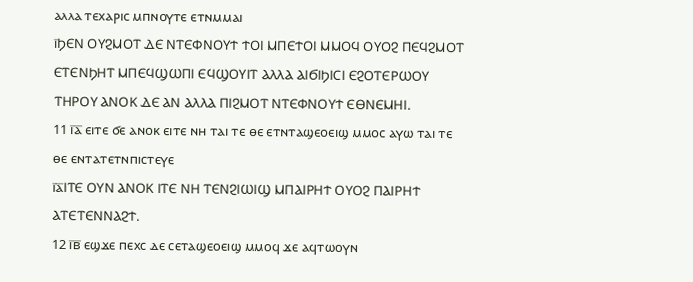ⲁⲗⲗⲁ ⲧⲉⲭⲁⲣⲓⲥ ⲙⲡⲛⲟⲩⲧⲉ ⲉⲧⲛⲙⲙⲁⲓ
ⲓ̅ϦⲈⲚ ⲞⲨϨⲘⲞⲦ ⲆⲈ ⲚⲦⲈⲪⲚⲞⲨϮ ϮⲞⲒ ⲘⲠⲈϮⲞⲒ ⲘⲘⲞϤ ⲞⲨⲞϨ ⲠⲈϤϨⲘⲞⲦ ⲈⲦⲈⲚϦⲎⲦ ⲘⲠⲈϤϢⲰⲠⲒ ⲈϤϢⲞⲨⲒⲦ ⲀⲖⲖⲀ ⲀⲒϬⲒϦⲒⲤⲒ ⲈϨⲞⲦⲈⲢⲰⲞⲨ ⲦⲎⲢⲞⲨ ⲀⲚⲞⲔ ⲆⲈ ⲀⲚ ⲀⲖⲖⲀ ⲠⲒϨⲘⲞⲦ ⲚⲦⲈⲪⲚⲞⲨϮ ⲈⲐⲚⲈⲘⲎⲒ.
11 ⲓ̅ⲁ̅ ⲉⲓⲧⲉ ϭⲉ ⲁⲛⲟⲕ ⲉⲓⲧⲉ ⲛⲏ ⲧⲁⲓ ⲧⲉ ⲑⲉ ⲉⲧⲛⲧⲁϣⲉⲟⲉⲓϣ ⲙⲙⲟⲥ ⲁⲩⲱ ⲧⲁⲓ ⲧⲉ ⲑⲉ ⲉⲛⲧⲁⲧⲉⲧⲛⲡⲓⲥⲧⲉⲩⲉ
ⲓ̅ⲁ̅ⲒⲦⲈ ⲞⲨⲚ ⲀⲚⲞⲔ ⲒⲦⲈ ⲚⲎ ⲦⲈⲚϨⲒⲰⲒϢ ⲘⲠⲀⲒⲢⲎϮ ⲞⲨⲞϨ ⲠⲀⲒⲢⲎϮ ⲀⲦⲈⲦⲈⲚⲚⲀϨϮ.
12 ⲓ̅ⲃ̅ ⲉϣϫⲉ ⲡⲉⲭⲥ ⲇⲉ ⲥⲉⲧⲁϣⲉⲟⲉⲓϣ ⲙⲙⲟϥ ϫⲉ ⲁϥⲧⲱⲟⲩⲛ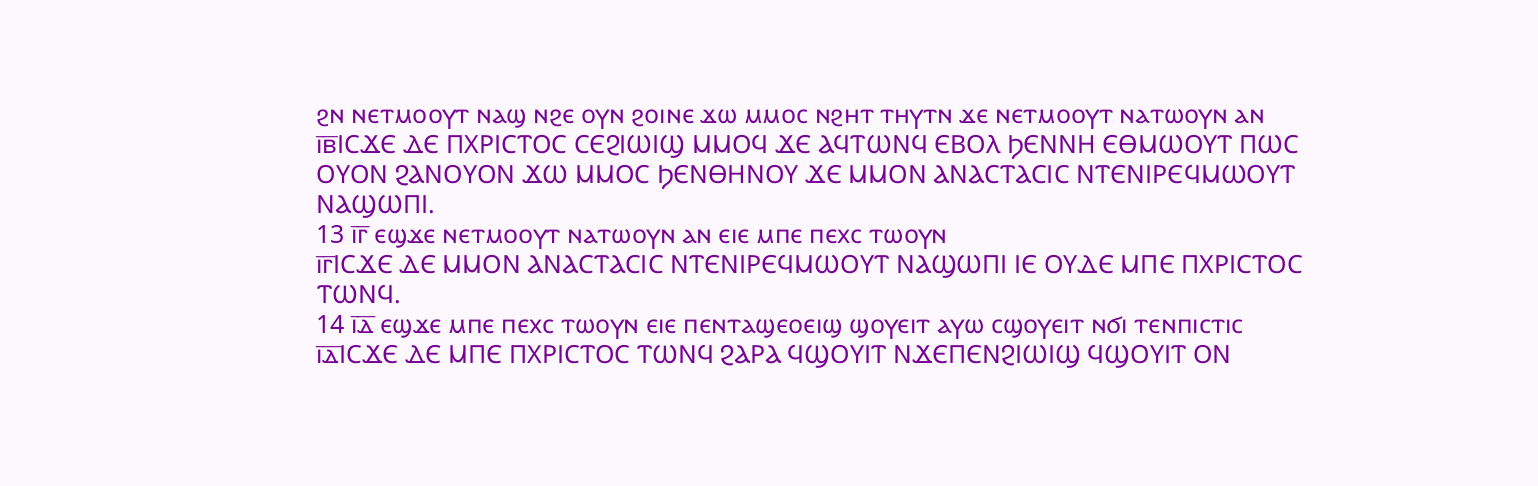ϩⲛ ⲛⲉⲧⲙⲟⲟⲩⲧ ⲛⲁϣ ⲛϩⲉ ⲟⲩⲛ ϩⲟⲓⲛⲉ ϫⲱ ⲙⲙⲟⲥ ⲛϩⲏⲧ ⲧⲏⲩⲧⲛ ϫⲉ ⲛⲉⲧⲙⲟⲟⲩⲧ ⲛⲁⲧⲱⲟⲩⲛ ⲁⲛ
ⲓ̅ⲃ̅ⲒⲤϪⲈ ⲆⲈ ⲠⲬⲢⲒⲤⲦⲞⲤ ⲤⲈϨⲒⲰⲒϢ ⲘⲘⲞϤ ϪⲈ ⲀϤⲦⲰⲚϤ ⲈⲂⲞⲖ ϦⲈⲚⲚⲎ ⲈⲐⲘⲰⲞⲨⲦ ⲠⲰⲤ ⲞⲨⲞⲚ ϨⲀⲚⲞⲨⲞⲚ ϪⲰ ⲘⲘⲞⲤ ϦⲈⲚⲐⲎⲚⲞⲨ ϪⲈ ⲘⲘⲞⲚ ⲀⲚⲀⲤⲦⲀⲤⲒⲤ ⲚⲦⲈⲚⲒⲢⲈϤⲘⲰⲞⲨⲦ ⲚⲀϢⲰⲠⲒ.
13 ⲓ̅ⲅ̅ ⲉϣϫⲉ ⲛⲉⲧⲙⲟⲟⲩⲧ ⲛⲁⲧⲱⲟⲩⲛ ⲁⲛ ⲉⲓⲉ ⲙⲡⲉ ⲡⲉⲭⲥ ⲧⲱⲟⲩⲛ
ⲓ̅ⲅ̅ⲒⲤϪⲈ ⲆⲈ ⲘⲘⲞⲚ ⲀⲚⲀⲤⲦⲀⲤⲒⲤ ⲚⲦⲈⲚⲒⲢⲈϤⲘⲰⲞⲨⲦ ⲚⲀϢⲰⲠⲒ ⲒⲈ ⲞⲨⲆⲈ ⲘⲠⲈ ⲠⲬⲢⲒⲤⲦⲞⲤ ⲦⲰⲚϤ.
14 ⲓ̅ⲇ̅ ⲉϣϫⲉ ⲙⲡⲉ ⲡⲉⲭⲥ ⲧⲱⲟⲩⲛ ⲉⲓⲉ ⲡⲉⲛⲧⲁϣⲉⲟⲉⲓϣ ϣⲟⲩⲉⲓⲧ ⲁⲩⲱ ⲥϣⲟⲩⲉⲓⲧ ⲛϭⲓ ⲧⲉⲛⲡⲓⲥⲧⲓⲥ
ⲓ̅ⲇ̅ⲒⲤϪⲈ ⲆⲈ ⲘⲠⲈ ⲠⲬⲢⲒⲤⲦⲞⲤ ⲦⲰⲚϤ ϨⲀⲢⲀ ϤϢⲞⲨⲒⲦ ⲚϪⲈⲠⲈⲚϨⲒⲰⲒϢ ϤϢⲞⲨⲒⲦ ⲞⲚ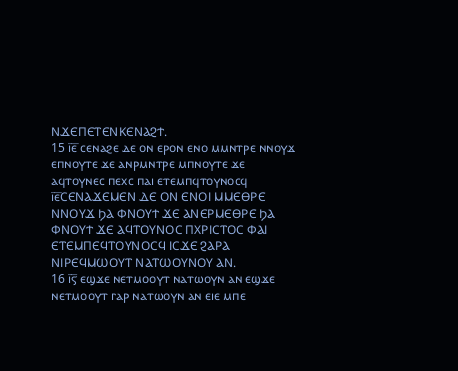ⲚϪⲈⲠⲈⲦⲈⲚⲔⲈⲚⲀϨϮ.
15 ⲓ̅ⲉ̅ ⲥⲉⲛⲁϩⲉ ⲇⲉ ⲟⲛ ⲉⲣⲟⲛ ⲉⲛⲟ ⲙⲙⲛⲧⲣⲉ ⲛⲛⲟⲩϫ ⲉⲡⲛⲟⲩⲧⲉ ϫⲉ ⲁⲛⲣⲙⲛⲧⲣⲉ ⲙⲡⲛⲟⲩⲧⲉ ϫⲉ ⲁϥⲧⲟⲩⲛⲉⲥ ⲡⲉⲭⲥ ⲡⲁⲓ ⲉⲧⲉⲙⲡϥⲧⲟⲩⲛⲟⲥϥ
ⲓ̅ⲉ̅ⲤⲈⲚⲀϪⲈⲘⲈⲚ ⲆⲈ ⲞⲚ ⲈⲚⲞⲒ ⲘⲘⲈⲐⲢⲈ ⲚⲚⲞⲨϪ ϦⲀ ⲪⲚⲞⲨϮ ϪⲈ ⲀⲚⲈⲢⲘⲈⲐⲢⲈ ϦⲀ ⲪⲚⲞⲨϮ ϪⲈ ⲀϤⲦⲞⲨⲚⲞⲤ ⲠⲬⲢⲒⲤⲦⲞⲤ ⲪⲀⲒ ⲈⲦⲈⲘⲠⲈϤⲦⲞⲨⲚⲞⲤϤ ⲒⲤϪⲈ ϨⲀⲢⲀ ⲚⲒⲢⲈϤⲘⲰⲞⲨⲦ ⲚⲀⲦⲰⲞⲨⲚⲞⲨ ⲀⲚ.
16 ⲓ̅ⲋ̅ ⲉϣϫⲉ ⲛⲉⲧⲙⲟⲟⲩⲧ ⲛⲁⲧⲱⲟⲩⲛ ⲁⲛ ⲉϣϫⲉ ⲛⲉⲧⲙⲟⲟⲩⲧ ⲅⲁⲣ ⲛⲁⲧⲱⲟⲩⲛ ⲁⲛ ⲉⲓⲉ ⲙⲡⲉ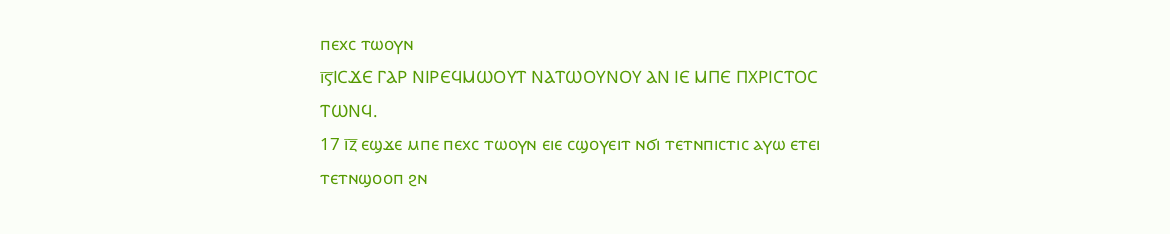ⲡⲉⲭⲥ ⲧⲱⲟⲩⲛ
ⲓ̅ⲋ̅ⲒⲤϪⲈ ⲄⲀⲢ ⲚⲒⲢⲈϤⲘⲰⲞⲨⲦ ⲚⲀⲦⲰⲞⲨⲚⲞⲨ ⲀⲚ ⲒⲈ ⲘⲠⲈ ⲠⲬⲢⲒⲤⲦⲞⲤ ⲦⲰⲚϤ.
17 ⲓ̅ⲍ̅ ⲉϣϫⲉ ⲙⲡⲉ ⲡⲉⲭⲥ ⲧⲱⲟⲩⲛ ⲉⲓⲉ ⲥϣⲟⲩⲉⲓⲧ ⲛϭⲓ ⲧⲉⲧⲛⲡⲓⲥⲧⲓⲥ ⲁⲩⲱ ⲉⲧⲉⲓ ⲧⲉⲧⲛϣⲟⲟⲡ ϩⲛ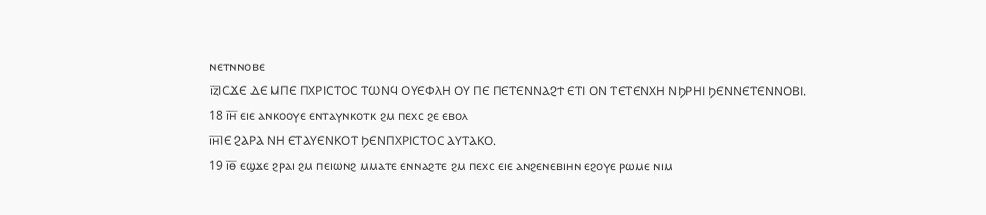ⲛⲉⲧⲛⲛⲟⲃⲉ
ⲓ̅ⲍ̅ⲒⲤϪⲈ ⲆⲈ ⲘⲠⲈ ⲠⲬⲢⲒⲤⲦⲞⲤ ⲦⲰⲚϤ ⲞⲨⲈⲪⲖⲎ ⲞⲨ ⲠⲈ ⲠⲈⲦⲈⲚⲚⲀϨϮ ⲈⲦⲒ ⲞⲚ ⲦⲈⲦⲈⲚⲬⲎ ⲚϦⲢⲎⲒ ϦⲈⲚⲚⲈⲦⲈⲚⲚⲞⲂⲒ.
18 ⲓ̅ⲏ̅ ⲉⲓⲉ ⲁⲛⲕⲟⲟⲩⲉ ⲉⲛⲧⲁⲩⲛⲕⲟⲧⲕ ϩⲙ ⲡⲉⲭⲥ ϩⲉ ⲉⲃⲟⲗ
ⲓ̅ⲏ̅ⲒⲈ ϨⲀⲢⲀ ⲚⲎ ⲈⲦⲀⲨⲈⲚⲔⲞⲦ ϦⲈⲚⲠⲬⲢⲒⲤⲦⲞⲤ ⲀⲨⲦⲀⲔⲞ.
19 ⲓ̅ⲑ̅ ⲉϣϫⲉ ϩⲣⲁⲓ ϩⲙ ⲡⲉⲓⲱⲛϩ ⲙⲙⲁⲧⲉ ⲉⲛⲛⲁϩⲧⲉ ϩⲙ ⲡⲉⲭⲥ ⲉⲓⲉ ⲁⲛϩⲉⲛⲉⲃⲓⲏⲛ ⲉϩⲟⲩⲉ ⲣⲱⲙⲉ ⲛⲓⲙ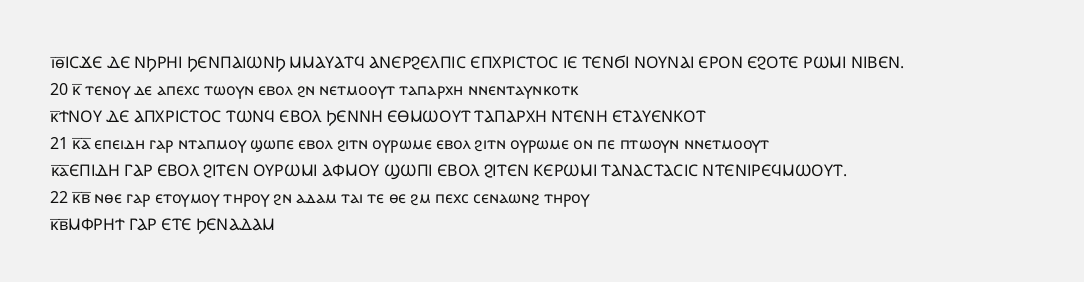ⲓ̅ⲑ̅ⲒⲤϪⲈ ⲆⲈ ⲚϦⲢⲎⲒ ϦⲈⲚⲠⲀⲒⲰⲚϦ ⲘⲘⲀⲨⲀⲦϤ ⲀⲚⲈⲢϨⲈⲖⲠⲒⲤ ⲈⲠⲬⲢⲒⲤⲦⲞⲤ ⲒⲈ ⲦⲈⲚϬⲒ ⲚⲞⲨⲚⲀⲒ ⲈⲢⲞⲚ ⲈϨⲞⲦⲈ ⲢⲰⲘⲒ ⲚⲒⲂⲈⲚ.
20 ⲕ̅ ⲧⲉⲛⲟⲩ ⲇⲉ ⲁⲡⲉⲭⲥ ⲧⲱⲟⲩⲛ ⲉⲃⲟⲗ ϩⲛ ⲛⲉⲧⲙⲟⲟⲩⲧ ⲧⲁⲡⲁⲣⲭⲏ ⲛⲛⲉⲛⲧⲁⲩⲛⲕⲟⲧⲕ
ⲕ̅ϮⲚⲞⲨ ⲆⲈ ⲀⲠⲬⲢⲒⲤⲦⲞⲤ ⲦⲰⲚϤ ⲈⲂⲞⲖ ϦⲈⲚⲚⲎ ⲈⲐⲘⲰⲞⲨⲦ ⲦⲀⲠⲀⲢⲬⲎ ⲚⲦⲈⲚⲎ ⲈⲦⲀⲨⲈⲚⲔⲞⲦ
21 ⲕ̅ⲁ̅ ⲉⲡⲉⲓⲇⲏ ⲅⲁⲣ ⲛⲧⲁⲡⲙⲟⲩ ϣⲱⲡⲉ ⲉⲃⲟⲗ ϩⲓⲧⲛ ⲟⲩⲣⲱⲙⲉ ⲉⲃⲟⲗ ϩⲓⲧⲛ ⲟⲩⲣⲱⲙⲉ ⲟⲛ ⲡⲉ ⲡⲧⲱⲟⲩⲛ ⲛⲛⲉⲧⲙⲟⲟⲩⲧ
ⲕ̅ⲁ̅ⲈⲠⲒⲆⲎ ⲄⲀⲢ ⲈⲂⲞⲖ ϨⲒⲦⲈⲚ ⲞⲨⲢⲰⲘⲒ ⲀⲪⲘⲞⲨ ϢⲰⲠⲒ ⲈⲂⲞⲖ ϨⲒⲦⲈⲚ ⲔⲈⲢⲰⲘⲒ ⲦⲀⲚⲀⲤⲦⲀⲤⲒⲤ ⲚⲦⲈⲚⲒⲢⲈϤⲘⲰⲞⲨⲦ.
22 ⲕ̅ⲃ̅ ⲛⲑⲉ ⲅⲁⲣ ⲉⲧⲟⲩⲙⲟⲩ ⲧⲏⲣⲟⲩ ϩⲛ ⲁⲇⲁⲙ ⲧⲁⲓ ⲧⲉ ⲑⲉ ϩⲙ ⲡⲉⲭⲥ ⲥⲉⲛⲁⲱⲛϩ ⲧⲏⲣⲟⲩ
ⲕ̅ⲃ̅ⲘⲪⲢⲎϮ ⲄⲀⲢ ⲈⲦⲈ ϦⲈⲚⲀⲆⲀⲘ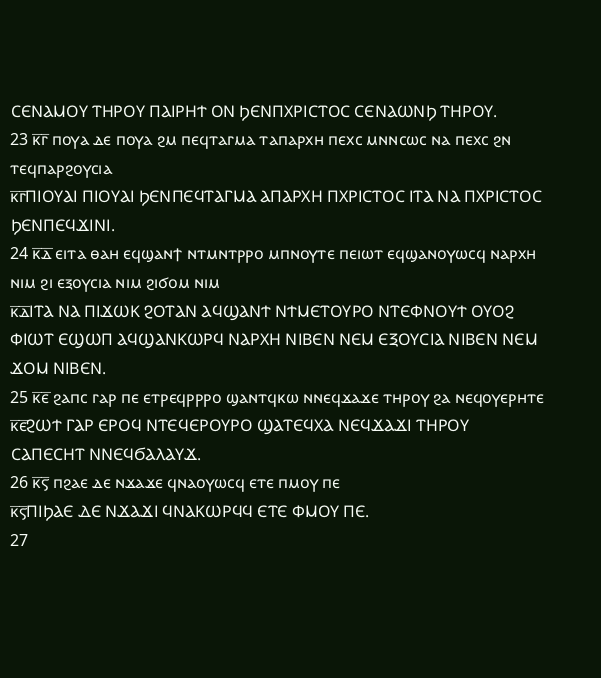ⲤⲈⲚⲀⲘⲞⲨ ⲦⲎⲢⲞⲨ ⲠⲀⲒⲢⲎϮ ⲞⲚ ϦⲈⲚⲠⲬⲢⲒⲤⲦⲞⲤ ⲤⲈⲚⲀⲰⲚϦ ⲦⲎⲢⲞⲨ.
23 ⲕ̅ⲅ̅ ⲡⲟⲩⲁ ⲇⲉ ⲡⲟⲩⲁ ϩⲙ ⲡⲉϥⲧⲁⲅⲙⲁ ⲧⲁⲡⲁⲣⲭⲏ ⲡⲉⲭⲥ ⲙⲛⲛⲥⲱⲥ ⲛⲁ ⲡⲉⲭⲥ ϩⲛ ⲧⲉϥⲡⲁⲣϩⲟⲩⲥⲓⲁ
ⲕ̅ⲅ̅ⲠⲒⲞⲨⲀⲒ ⲠⲒⲞⲨⲀⲒ ϦⲈⲚⲠⲈϤⲦⲀⲄⲘⲀ ⲀⲠⲀⲢⲬⲎ ⲠⲬⲢⲒⲤⲦⲞⲤ ⲒⲦⲀ ⲚⲀ ⲠⲬⲢⲒⲤⲦⲞⲤ ϦⲈⲚⲠⲈϤϪⲒⲚⲒ.
24 ⲕ̅ⲇ̅ ⲉⲓⲧⲁ ⲑⲁⲏ ⲉϥϣⲁⲛϯ ⲛⲧⲙⲛⲧⲣⲣⲟ ⲙⲡⲛⲟⲩⲧⲉ ⲡⲉⲓⲱⲧ ⲉϥϣⲁⲛⲟⲩⲱⲥϥ ⲛⲁⲣⲭⲏ ⲛⲓⲙ ϩⲓ ⲉⲝⲟⲩⲥⲓⲁ ⲛⲓⲙ ϩⲓϭⲟⲙ ⲛⲓⲙ
ⲕ̅ⲇ̅ⲒⲦⲀ ⲚⲀ ⲠⲒϪⲰⲔ ϨⲞⲦⲀⲚ ⲀϤϢⲀⲚϮ ⲚϮⲘⲈⲦⲞⲨⲢⲞ ⲚⲦⲈⲪⲚⲞⲨϮ ⲞⲨⲞϨ ⲪⲒⲰⲦ ⲈϢⲰⲠ ⲀϤϢⲀⲚⲔⲰⲢϤ ⲚⲀⲢⲬⲎ ⲚⲒⲂⲈⲚ ⲚⲈⲘ ⲈⲜⲞⲨⲤⲒⲀ ⲚⲒⲂⲈⲚ ⲚⲈⲘ ϪⲞⲘ ⲚⲒⲂⲈⲚ.
25 ⲕ̅ⲉ̅ ϩⲁⲡⲥ ⲅⲁⲣ ⲡⲉ ⲉⲧⲣⲉϥⲣⲣⲣⲟ ϣⲁⲛⲧϥⲕⲱ ⲛⲛⲉϥϫⲁϫⲉ ⲧⲏⲣⲟⲩ ϩⲁ ⲛⲉϥⲟⲩⲉⲣⲏⲧⲉ
ⲕ̅ⲉ̅ϨⲰϮ ⲄⲀⲢ ⲈⲢⲞϤ ⲚⲦⲈϤⲈⲢⲞⲨⲢⲞ ϢⲀⲦⲈϤⲬⲀ ⲚⲈϤϪⲀϪⲒ ⲦⲎⲢⲞⲨ ⲤⲀⲠⲈⲤⲎⲦ ⲚⲚⲈϤϬⲀⲖⲀⲨϪ.
26 ⲕ̅ⲋ̅ ⲡϩⲁⲉ ⲇⲉ ⲛϫⲁϫⲉ ϥⲛⲁⲟⲩⲱⲥϥ ⲉⲧⲉ ⲡⲙⲟⲩ ⲡⲉ
ⲕ̅ⲋ̅ⲠⲒϦⲀⲈ ⲆⲈ ⲚϪⲀϪⲒ ϤⲚⲀⲔⲰⲢϤϤ ⲈⲦⲈ ⲪⲘⲞⲨ ⲠⲈ.
27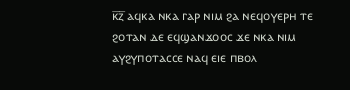ⲕ̅ⲍ̅ ⲁϥⲕⲁ ⲛⲕⲁ ⲅⲁⲣ ⲛⲓⲙ ϩⲁ ⲛⲉϥⲟⲩⲉⲣⲏ ⲧⲉ ϩⲟⲧⲁⲛ ⲇⲉ ⲉϥϣⲁⲛϫⲟⲟⲥ ϫⲉ ⲛⲕⲁ ⲛⲓⲙ ⲁⲩϩⲩⲡⲟⲧⲁⲥⲥⲉ ⲛⲁϥ ⲉⲓⲉ ⲡⲃⲟⲗ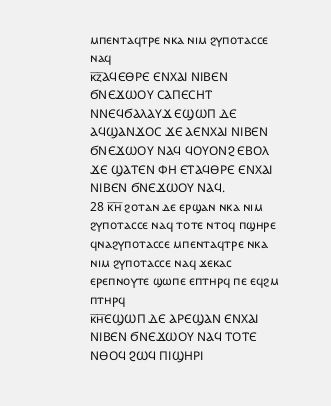ⲙⲡⲉⲛⲧⲁϥⲧⲣⲉ ⲛⲕⲁ ⲛⲓⲙ ϩⲩⲡⲟⲧⲁⲥⲥⲉ ⲛⲁϥ
ⲕ̅ⲍ̅ⲀϤⲈⲐⲢⲈ ⲈⲚⲬⲀⲒ ⲚⲒⲂⲈⲚ ϬⲚⲈϪⲰⲞⲨ ⲤⲀⲠⲈⲤⲎⲦ ⲚⲚⲈϤϬⲀⲖⲀⲨϪ ⲈϢⲰⲠ ⲆⲈ ⲀϤϢⲀⲚϪⲞⲤ ϪⲈ ⲀⲈⲚⲬⲀⲒ ⲚⲒⲂⲈⲚ ϬⲚⲈϪⲰⲞⲨ ⲚⲀϤ ϤⲞⲨⲞⲚϨ ⲈⲂⲞⲖ ϪⲈ ϢⲀⲦⲈⲚ ⲪⲎ ⲈⲦⲀϤⲐⲢⲈ ⲈⲚⲬⲀⲒ ⲚⲒⲂⲈⲚ ϬⲚⲈϪⲰⲞⲨ ⲚⲀϤ.
28 ⲕ̅ⲏ̅ ϩⲟⲧⲁⲛ ⲇⲉ ⲉⲣϣⲁⲛ ⲛⲕⲁ ⲛⲓⲙ ϩⲩⲡⲟⲧⲁⲥⲥⲉ ⲛⲁϥ ⲧⲟⲧⲉ ⲛⲧⲟϥ ⲡϣⲏⲣⲉ ϥⲛⲁϩⲩⲡⲟⲧⲁⲥⲥⲉ ⲙⲡⲉⲛⲧⲁϥⲧⲣⲉ ⲛⲕⲁ ⲛⲓⲙ ϩⲩⲡⲟⲧⲁⲥⲥⲉ ⲛⲁϥ ϫⲉⲕⲁⲥ ⲉⲣⲉⲡⲛⲟⲩⲧⲉ ϣⲱⲡⲉ ⲉⲡⲧⲏⲣϥ ⲡⲉ ⲉϥϩⲙ ⲡⲧⲏⲣϥ
ⲕ̅ⲏ̅ⲈϢⲰⲠ ⲆⲈ ⲀⲢⲈϢⲀⲚ ⲈⲚⲬⲀⲒ ⲚⲒⲂⲈⲚ ϬⲚⲈϪⲰⲞⲨ ⲚⲀϤ ⲦⲞⲦⲈ ⲚⲐⲞϤ ϨⲰϤ ⲠⲒϢⲎⲢⲒ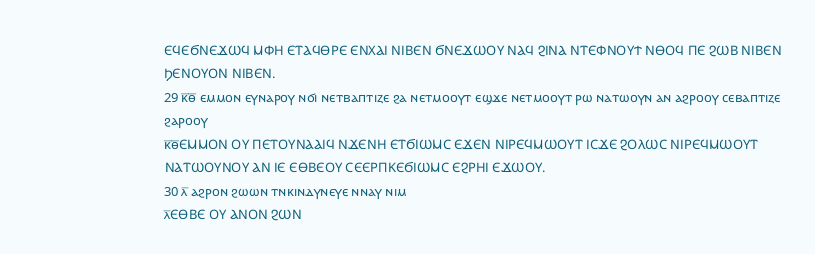ⲈϤⲈϬⲚⲈϪⲰϤ ⲘⲪⲎ ⲈⲦⲀϤⲐⲢⲈ ⲈⲚⲬⲀⲒ ⲚⲒⲂⲈⲚ ϬⲚⲈϪⲰⲞⲨ ⲚⲀϤ ϨⲒⲚⲀ ⲚⲦⲈⲪⲚⲞⲨϮ ⲚⲐⲞϤ ⲠⲈ ϨⲰⲂ ⲚⲒⲂⲈⲚ ϦⲈⲚⲞⲨⲞⲚ ⲚⲒⲂⲈⲚ.
29 ⲕ̅ⲑ̅ ⲉⲙⲙⲟⲛ ⲉⲩⲛⲁⲣⲟⲩ ⲛϭⲓ ⲛⲉⲧⲃⲁⲡⲧⲓⲍⲉ ϩⲁ ⲛⲉⲧⲙⲟⲟⲩⲧ ⲉϣϫⲉ ⲛⲉⲧⲙⲟⲟⲩⲧ ⲣⲱ ⲛⲁⲧⲱⲟⲩⲛ ⲁⲛ ⲁϩⲣⲟⲟⲩ ⲥⲉⲃⲁⲡⲧⲓⲍⲉ ϩⲁⲣⲟⲟⲩ
ⲕ̅ⲑ̅ⲈⲘⲘⲞⲚ ⲞⲨ ⲠⲈⲦⲞⲨⲚⲀⲀⲒϤ ⲚϪⲈⲚⲎ ⲈⲦϬⲒⲰⲘⲤ ⲈϪⲈⲚ ⲚⲒⲢⲈϤⲘⲰⲞⲨⲦ ⲒⲤϪⲈ ϨⲞⲖⲰⲤ ⲚⲒⲢⲈϤⲘⲰⲞⲨⲦ ⲚⲀⲦⲰⲞⲨⲚⲞⲨ ⲀⲚ ⲒⲈ ⲈⲐⲂⲈⲞⲨ ⲤⲈⲈⲢⲠⲔⲈϬⲒⲰⲘⲤ ⲈϨⲢⲎⲒ ⲈϪⲰⲞⲨ.
30 ⲗ̅ ⲁϩⲣⲟⲛ ϩⲱⲱⲛ ⲧⲛⲕⲓⲛⲇⲩⲛⲉⲩⲉ ⲛⲛⲁⲩ ⲛⲓⲙ
ⲗ̅ⲈⲐⲂⲈ ⲞⲨ ⲀⲚⲞⲚ ϨⲰⲚ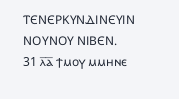ⲦⲈⲚⲈⲢⲔⲨⲚⲆⲒⲚⲈⲨⲒⲚ ⲚⲞⲨⲚⲞⲨ ⲚⲒⲂⲈⲚ.
31 ⲗ̅ⲁ̅ ϯⲙⲟⲩ ⲙⲙⲏⲛⲉ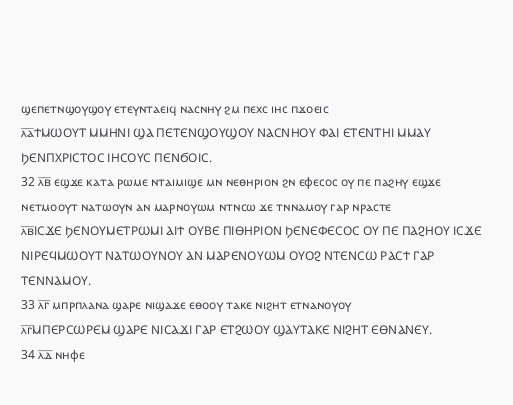ϣⲉⲡⲉⲧⲛϣⲟⲩϣⲟⲩ ⲉⲧⲉⲩⲛⲧⲁⲉⲓϥ ⲛⲁⲥⲛⲏⲩ ϩⲙ ⲡⲉⲭⲥ ⲓⲏⲥ ⲡϫⲟⲉⲓⲥ
ⲗ̅ⲁ̅ϮⲘⲰⲞⲨⲦ ⲘⲘⲎⲚⲒ ϢⲀ ⲠⲈⲦⲈⲚϢⲞⲨϢⲞⲨ ⲚⲀⲤⲚⲎⲞⲨ ⲪⲀⲒ ⲈⲦⲈⲚⲦⲎⲒ ⲘⲘⲀⲨ ϦⲈⲚⲠⲬⲢⲒⲤⲦⲞⲤ ⲒⲎⲤⲞⲨⲤ ⲠⲈⲚϬⲞⲒⲤ.
32 ⲗ̅ⲃ̅ ⲉϣϫⲉ ⲕⲁⲧⲁ ⲣⲱⲙⲉ ⲛⲧⲁⲓⲙⲓϣⲉ ⲙⲛ ⲛⲉⲑⲏⲣⲓⲟⲛ ϩⲛ ⲉⲫⲉⲥⲟⲥ ⲟⲩ ⲡⲉ ⲡⲁϩⲏⲩ ⲉϣϫⲉ ⲛⲉⲧⲙⲟⲟⲩⲧ ⲛⲁⲧⲱⲟⲩⲛ ⲁⲛ ⲙⲁⲣⲛⲟⲩⲱⲙ ⲛⲧⲛⲥⲱ ϫⲉ ⲧⲛⲛⲁⲙⲟⲩ ⲅⲁⲣ ⲛⲣⲁⲥⲧⲉ
ⲗ̅ⲃ̅ⲒⲤϪⲈ ϦⲈⲚⲞⲨⲘⲈⲦⲢⲰⲘⲒ ⲀⲒϮ ⲞⲨⲂⲈ ⲠⲒⲐⲎⲢⲒⲞⲚ ϦⲈⲚⲈⲪⲈⲤⲞⲤ ⲞⲨ ⲠⲈ ⲠⲀϨⲎⲞⲨ ⲒⲤϪⲈ ⲚⲒⲢⲈϤⲘⲰⲞⲨⲦ ⲚⲀⲦⲰⲞⲨⲚⲞⲨ ⲀⲚ ⲘⲀⲢⲈⲚⲞⲨⲰⲘ ⲞⲨⲞϨ ⲚⲦⲈⲚⲤⲰ ⲢⲀⲤϮ ⲄⲀⲢ ⲦⲈⲚⲚⲀⲘⲞⲨ.
33 ⲗ̅ⲅ̅ ⲙⲡⲣⲡⲗⲁⲛⲁ ϣⲁⲣⲉ ⲛⲓϣⲁϫⲉ ⲉⲑⲟⲟⲩ ⲧⲁⲕⲉ ⲛⲓϩⲏⲧ ⲉⲧⲛⲁⲛⲟⲩⲟⲩ
ⲗ̅ⲅ̅ⲘⲠⲈⲢⲤⲰⲢⲈⲘ ϢⲀⲢⲈ ⲚⲒⲤⲀϪⲒ ⲄⲀⲢ ⲈⲦϨⲰⲞⲨ ϢⲀⲨⲦⲀⲔⲈ ⲚⲒϨⲎⲦ ⲈⲐⲚⲀⲚⲈⲨ.
34 ⲗ̅ⲇ̅ ⲛⲏⲫⲉ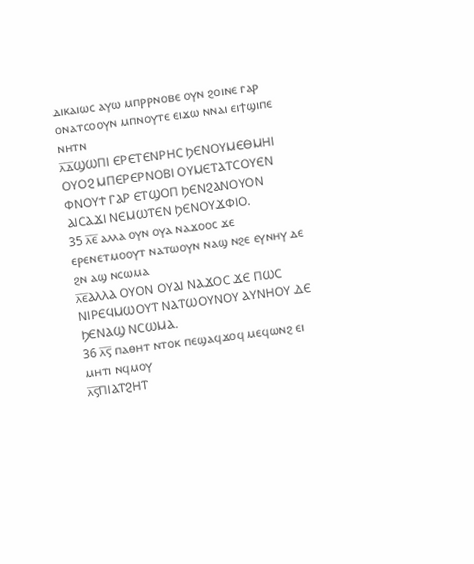ⲇⲓⲕⲁⲓⲱⲥ ⲁⲩⲱ ⲙⲡⲣⲣⲛⲟⲃⲉ ⲟⲩⲛ ϩⲟⲓⲛⲉ ⲅⲁⲣ ⲟⲛⲁⲧⲥⲟⲟⲩⲛ ⲙⲡⲛⲟⲩⲧⲉ ⲉⲓϫⲱ ⲛⲛⲁⲓ ⲉⲓϯϣⲓⲡⲉ ⲛⲏⲧⲛ
ⲗ̅ⲇ̅ϢⲰⲠⲒ ⲈⲢⲈⲦⲈⲚⲢⲎⲤ ϦⲈⲚⲞⲨⲘⲈⲐⲘⲎⲒ ⲞⲨⲞϨ ⲘⲠⲈⲢⲈⲢⲚⲞⲂⲒ ⲞⲨⲘⲈⲦⲀⲦⲤⲞⲨⲈⲚ ⲪⲚⲞⲨϮ ⲄⲀⲢ ⲈⲦϢⲞⲠ ϦⲈⲚϨⲀⲚⲞⲨⲞⲚ ⲀⲒⲤⲀϪⲒ ⲚⲈⲘⲰⲦⲈⲚ ϦⲈⲚⲞⲨϪⲪⲒⲞ.
35 ⲗ̅ⲉ̅ ⲁⲗⲗⲁ ⲟⲩⲛ ⲟⲩⲁ ⲛⲁϫⲟⲟⲥ ϫⲉ ⲉⲣⲉⲛⲉⲧⲙⲟⲟⲩⲧ ⲛⲁⲧⲱⲟⲩⲛ ⲛⲁϣ ⲛϩⲉ ⲉⲩⲛⲏⲩ ⲇⲉ ϩⲛ ⲁϣ ⲛⲥⲱⲙⲁ
ⲗ̅ⲉ̅ⲀⲖⲖⲀ ⲞⲨⲞⲚ ⲞⲨⲀⲒ ⲚⲀϪⲞⲤ ϪⲈ ⲠⲰⲤ ⲚⲒⲢⲈϤⲘⲰⲞⲨⲦ ⲚⲀⲦⲰⲞⲨⲚⲞⲨ ⲀⲨⲚⲎⲞⲨ ⲆⲈ ϦⲈⲚⲀϢ ⲚⲤⲰⲘⲀ.
36 ⲗ̅ⲋ̅ ⲡⲁⲑⲏⲧ ⲛⲧⲟⲕ ⲡⲉϣⲁϥϫⲟϥ ⲙⲉϥⲱⲛϩ ⲉⲓ ⲙⲏⲧⲓ ⲛϥⲙⲟⲩ
ⲗ̅ⲋ̅ⲠⲒⲀⲦϨⲎⲦ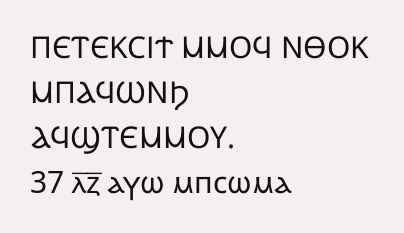ⲠⲈⲦⲈⲔⲤⲒϮ ⲘⲘⲞϤ ⲚⲐⲞⲔ ⲘⲠⲀϤⲰⲚϦ ⲀϤϢⲦⲈⲘⲘⲞⲨ.
37 ⲗ̅ⲍ̅ ⲁⲩⲱ ⲙⲡⲥⲱⲙⲁ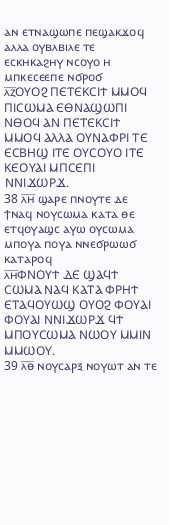ⲁⲛ ⲉⲧⲛⲁϣⲱⲡⲉ ⲡⲉϣⲁⲕϫⲟϥ ⲁⲗⲗⲁ ⲟⲩⲃⲗⲃⲓⲗⲉ ⲧⲉ ⲉⲥⲕⲏⲕⲁϩⲏⲩ ⲛⲥⲟⲩⲟ ⲏ ⲙⲡⲕⲉⲥⲉⲉⲡⲉ ⲛϭⲣⲟϭ
ⲗ̅ⲍ̅ⲞⲨⲞϨ ⲠⲈⲦⲈⲔⲤⲒϮ ⲘⲘⲞϤ ⲠⲒⲤⲰⲘⲀ ⲈⲐⲚⲀϢⲰⲠⲒ ⲚⲐⲞϤ ⲀⲚ ⲠⲈⲦⲈⲔⲤⲒϮ ⲘⲘⲞϤ ⲀⲖⲖⲀ ⲞⲨⲚⲀⲪⲢⲒ ⲦⲈ ⲈⲤⲂⲎϢ ⲒⲦⲈ ⲞⲨⲤⲞⲨⲞ ⲒⲦⲈ ⲔⲈⲞⲨⲀⲒ ⲘⲠⲤⲈⲠⲒ ⲚⲚⲒϪⲰⲢϪ.
38 ⲗ̅ⲏ̅ ϣⲁⲣⲉ ⲡⲛⲟⲩⲧⲉ ⲇⲉ ϯⲛⲁϥ ⲛⲟⲩⲥⲱⲙⲁ ⲕⲁⲧⲁ ⲑⲉ ⲉⲧϥⲟⲩⲁϣⲥ ⲁⲩⲱ ⲟⲩⲥⲱⲙⲁ ⲙⲡⲟⲩⲁ ⲡⲟⲩⲁ ⲛⲛⲉϭⲣⲱⲱϭ ⲕⲁⲧⲁⲣⲟϥ
ⲗ̅ⲏ̅ⲪⲚⲞⲨϮ ⲆⲈ ϢⲀϤϮ ⲤⲰⲘⲀ ⲚⲀϤ ⲔⲀⲦⲀ ⲪⲢⲎϮ ⲈⲦⲀϤⲞⲨⲰϢ ⲞⲨⲞϨ ⲪⲞⲨⲀⲒ ⲪⲞⲨⲀⲒ ⲚⲚⲒϪⲰⲢϪ ϤϮ ⲘⲠⲞⲨⲤⲰⲘⲀ ⲚⲰⲞⲨ ⲘⲘⲒⲚ ⲘⲘⲰⲞⲨ.
39 ⲗ̅ⲑ̅ ⲛⲟⲩⲥⲁⲣⲝ ⲛⲟⲩⲱⲧ ⲁⲛ ⲧⲉ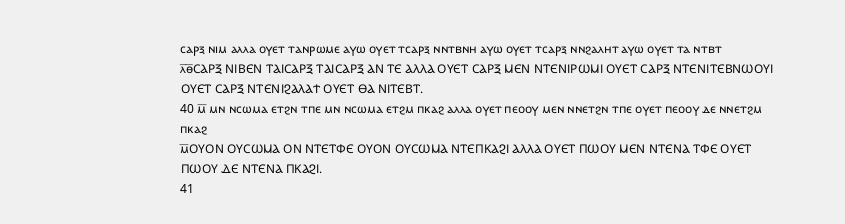ⲥⲁⲣⲝ ⲛⲓⲙ ⲁⲗⲗⲁ ⲟⲩⲉⲧ ⲧⲁⲛⲣⲱⲙⲉ ⲁⲩⲱ ⲟⲩⲉⲧ ⲧⲥⲁⲣⲝ ⲛⲛⲧⲃⲛⲏ ⲁⲩⲱ ⲟⲩⲉⲧ ⲧⲥⲁⲣⲝ ⲛⲛϩⲁⲗⲏⲧ ⲁⲩⲱ ⲟⲩⲉⲧ ⲧⲁ ⲛⲧⲃⲧ
ⲗ̅ⲑ̅ⲤⲀⲢⲜ ⲚⲒⲂⲈⲚ ⲦⲀⲒⲤⲀⲢⲜ ⲦⲀⲒⲤⲀⲢⲜ ⲀⲚ ⲦⲈ ⲀⲖⲖⲀ ⲞⲨⲈⲦ ⲤⲀⲢⲜ ⲘⲈⲚ ⲚⲦⲈⲚⲒⲢⲰⲘⲒ ⲞⲨⲈⲦ ⲤⲀⲢⲜ ⲚⲦⲈⲚⲒⲦⲈⲂⲚⲰⲞⲨⲒ ⲞⲨⲈⲦ ⲤⲀⲢⲜ ⲚⲦⲈⲚⲒϨⲀⲖⲀϮ ⲞⲨⲈⲦ ⲐⲀ ⲚⲒⲦⲈⲂⲦ.
40 ⲙ̅ ⲙⲛ ⲛⲥⲱⲙⲁ ⲉⲧϩⲛ ⲧⲡⲉ ⲙⲛ ⲛⲥⲱⲙⲁ ⲉⲧϩⲙ ⲡⲕⲁϩ ⲁⲗⲗⲁ ⲟⲩⲉⲧ ⲡⲉⲟⲟⲩ ⲙⲉⲛ ⲛⲛⲉⲧϩⲛ ⲧⲡⲉ ⲟⲩⲉⲧ ⲡⲉⲟⲟⲩ ⲇⲉ ⲛⲛⲉⲧϩⲙ ⲡⲕⲁϩ
ⲙ̅ⲞⲨⲞⲚ ⲞⲨⲤⲰⲘⲀ ⲞⲚ ⲚⲦⲈⲦⲪⲈ ⲞⲨⲞⲚ ⲞⲨⲤⲰⲘⲀ ⲚⲦⲈⲠⲔⲀϨⲒ ⲀⲖⲖⲀ ⲞⲨⲈⲦ ⲠⲰⲞⲨ ⲘⲈⲚ ⲚⲦⲈⲚⲀ ⲦⲪⲈ ⲞⲨⲈⲦ ⲠⲰⲞⲨ ⲆⲈ ⲚⲦⲈⲚⲀ ⲠⲔⲀϨⲒ.
41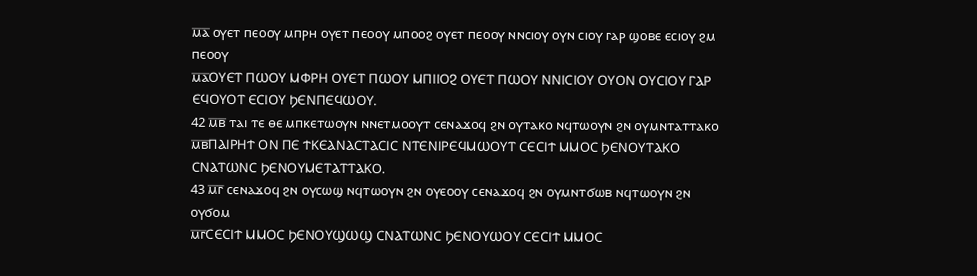ⲙ̅ⲁ̅ ⲟⲩⲉⲧ ⲡⲉⲟⲟⲩ ⲙⲡⲣⲏ ⲟⲩⲉⲧ ⲡⲉⲟⲟⲩ ⲙⲡⲟⲟϩ ⲟⲩⲉⲧ ⲡⲉⲟⲟⲩ ⲛⲛⲥⲓⲟⲩ ⲟⲩⲛ ⲥⲓⲟⲩ ⲅⲁⲣ ϣⲟⲃⲉ ⲉⲥⲓⲟⲩ ϩⲙ ⲡⲉⲟⲟⲩ
ⲙ̅ⲁ̅ⲞⲨⲈⲦ ⲠⲰⲞⲨ ⲘⲪⲢⲎ ⲞⲨⲈⲦ ⲠⲰⲞⲨ ⲘⲠⲒⲒⲞϨ ⲞⲨⲈⲦ ⲠⲰⲞⲨ ⲚⲚⲒⲤⲒⲞⲨ ⲞⲨⲞⲚ ⲞⲨⲤⲒⲞⲨ ⲄⲀⲢ ⲈϤⲞⲨⲞⲦ ⲈⲤⲒⲞⲨ ϦⲈⲚⲠⲈϤⲰⲞⲨ.
42 ⲙ̅ⲃ̅ ⲧⲁⲓ ⲧⲉ ⲑⲉ ⲙⲡⲕⲉⲧⲱⲟⲩⲛ ⲛⲛⲉⲧⲙⲟⲟⲩⲧ ⲥⲉⲛⲁϫⲟϥ ϩⲛ ⲟⲩⲧⲁⲕⲟ ⲛϥⲧⲱⲟⲩⲛ ϩⲛ ⲟⲩⲙⲛⲧⲁⲧⲧⲁⲕⲟ
ⲙ̅ⲃ̅ⲠⲀⲒⲢⲎϮ ⲞⲚ ⲠⲈ ϮⲔⲈⲀⲚⲀⲤⲦⲀⲤⲒⲤ ⲚⲦⲈⲚⲒⲢⲈϤⲘⲰⲞⲨⲦ ⲤⲈⲤⲒϮ ⲘⲘⲞⲤ ϦⲈⲚⲞⲨⲦⲀⲔⲞ ⲤⲚⲀⲦⲰⲚⲤ ϦⲈⲚⲞⲨⲘⲈⲦⲀⲦⲦⲀⲔⲞ.
43 ⲙ̅ⲅ̅ ⲥⲉⲛⲁϫⲟϥ ϩⲛ ⲟⲩⲥⲱϣ ⲛϥⲧⲱⲟⲩⲛ ϩⲛ ⲟⲩⲉⲟⲟⲩ ⲥⲉⲛⲁϫⲟϥ ϩⲛ ⲟⲩⲙⲛⲧϭⲱⲃ ⲛϥⲧⲱⲟⲩⲛ ϩⲛ ⲟⲩϭⲟⲙ
ⲙ̅ⲅ̅ⲤⲈⲤⲒϮ ⲘⲘⲞⲤ ϦⲈⲚⲞⲨϢⲰϢ ⲤⲚⲀⲦⲰⲚⲤ ϦⲈⲚⲞⲨⲰⲞⲨ ⲤⲈⲤⲒϮ ⲘⲘⲞⲤ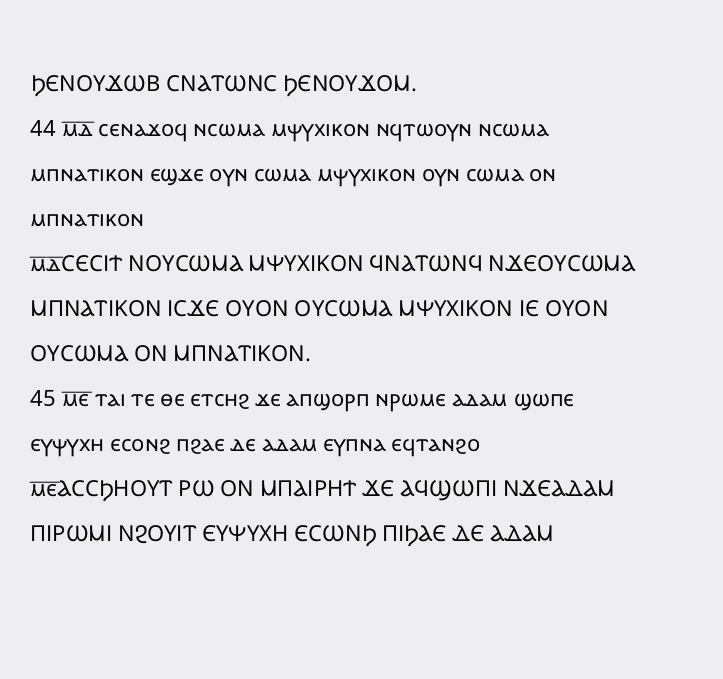ϦⲈⲚⲞⲨϪⲰⲂ ⲤⲚⲀⲦⲰⲚⲤ ϦⲈⲚⲞⲨϪⲞⲘ.
44 ⲙ̅ⲇ̅ ⲥⲉⲛⲁϫⲟϥ ⲛⲥⲱⲙⲁ ⲙⲯⲩⲭⲓⲕⲟⲛ ⲛϥⲧⲱⲟⲩⲛ ⲛⲥⲱⲙⲁ ⲙⲡⲛⲁⲧⲓⲕⲟⲛ ⲉϣϫⲉ ⲟⲩⲛ ⲥⲱⲙⲁ ⲙⲯⲩⲭⲓⲕⲟⲛ ⲟⲩⲛ ⲥⲱⲙⲁ ⲟⲛ ⲙⲡⲛⲁⲧⲓⲕⲟⲛ
ⲙ̅ⲇ̅ⲤⲈⲤⲒϮ ⲚⲞⲨⲤⲰⲘⲀ ⲘⲮⲨⲬⲒⲔⲞⲚ ϤⲚⲀⲦⲰⲚϤ ⲚϪⲈⲞⲨⲤⲰⲘⲀ ⲘⲠⲚⲀⲦⲒⲔⲞⲚ ⲒⲤϪⲈ ⲞⲨⲞⲚ ⲞⲨⲤⲰⲘⲀ ⲘⲮⲨⲬⲒⲔⲞⲚ ⲒⲈ ⲞⲨⲞⲚ ⲞⲨⲤⲰⲘⲀ ⲞⲚ ⲘⲠⲚⲀⲦⲒⲔⲞⲚ.
45 ⲙ̅ⲉ̅ ⲧⲁⲓ ⲧⲉ ⲑⲉ ⲉⲧⲥⲏϩ ϫⲉ ⲁⲡϣⲟⲣⲡ ⲛⲣⲱⲙⲉ ⲁⲇⲁⲙ ϣⲱⲡⲉ ⲉⲩⲯⲩⲭⲏ ⲉⲥⲟⲛϩ ⲡϩⲁⲉ ⲇⲉ ⲁⲇⲁⲙ ⲉⲩⲡⲛⲁ ⲉϥⲧⲁⲛϩⲟ
ⲙ̅ⲉ̅ⲀⲤⲤϦⲎⲞⲨⲦ ⲢⲰ ⲞⲚ ⲘⲠⲀⲒⲢⲎϮ ϪⲈ ⲀϤϢⲰⲠⲒ ⲚϪⲈⲀⲆⲀⲘ ⲠⲒⲢⲰⲘⲒ ⲚϨⲞⲨⲒⲦ ⲈⲨⲮⲨⲬⲎ ⲈⲤⲰⲚϦ ⲠⲒϦⲀⲈ ⲆⲈ ⲀⲆⲀⲘ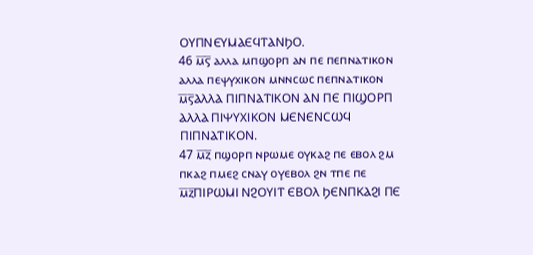ⲞⲨⲠⲚⲈⲨⲘⲀⲈϤⲦⲀⲚϦⲞ.
46 ⲙ̅ⲋ̅ ⲁⲗⲗⲁ ⲙⲡϣⲟⲣⲡ ⲁⲛ ⲡⲉ ⲡⲉⲡⲛⲁⲧⲓⲕⲟⲛ ⲁⲗⲗⲁ ⲡⲉⲯⲩⲭⲓⲕⲟⲛ ⲙⲛⲛⲥⲱⲥ ⲡⲉⲡⲛⲁⲧⲓⲕⲟⲛ
ⲙ̅ⲋ̅ⲀⲖⲖⲀ ⲠⲒⲠⲚⲀⲦⲒⲔⲞⲚ ⲀⲚ ⲠⲈ ⲠⲒϢⲞⲢⲠ ⲀⲖⲖⲀ ⲠⲒⲮⲨⲬⲒⲔⲞⲚ ⲘⲈⲚⲈⲚⲤⲰϤ ⲠⲒⲠⲚⲀⲦⲒⲔⲞⲚ.
47 ⲙ̅ⲍ̅ ⲡϣⲟⲣⲡ ⲛⲣⲱⲙⲉ ⲟⲩⲕⲁϩ ⲡⲉ ⲉⲃⲟⲗ ϩⲙ ⲡⲕⲁϩ ⲡⲙⲉϩ ⲥⲛⲁⲩ ⲟⲩⲉⲃⲟⲗ ϩⲛ ⲧⲡⲉ ⲡⲉ
ⲙ̅ⲍ̅ⲠⲒⲢⲰⲘⲒ ⲚϨⲞⲨⲒⲦ ⲈⲂⲞⲖ ϦⲈⲚⲠⲔⲀϨⲒ ⲠⲈ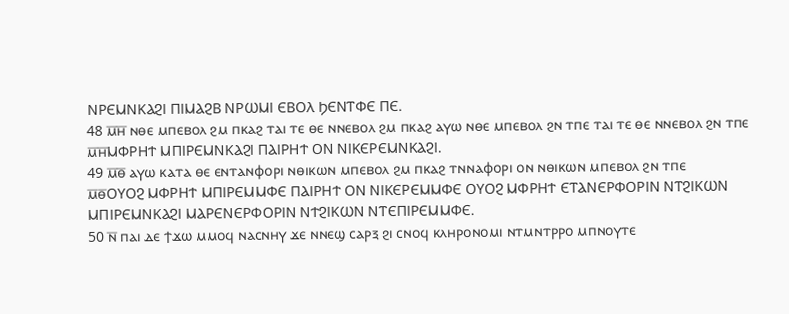ⲚⲢⲈⲘⲚⲔⲀϨⲒ ⲠⲒⲘⲀϨⲂ ⲚⲢⲰⲘⲒ ⲈⲂⲞⲖ ϦⲈⲚⲦⲪⲈ ⲠⲈ.
48 ⲙ̅ⲏ̅ ⲛⲑⲉ ⲙⲡⲉⲃⲟⲗ ϩⲙ ⲡⲕⲁϩ ⲧⲁⲓ ⲧⲉ ⲑⲉ ⲛⲛⲉⲃⲟⲗ ϩⲙ ⲡⲕⲁϩ ⲁⲩⲱ ⲛⲑⲉ ⲙⲡⲉⲃⲟⲗ ϩⲛ ⲧⲡⲉ ⲧⲁⲓ ⲧⲉ ⲑⲉ ⲛⲛⲉⲃⲟⲗ ϩⲛ ⲧⲡⲉ
ⲙ̅ⲏ̅ⲘⲪⲢⲎϮ ⲘⲠⲒⲢⲈⲘⲚⲔⲀϨⲒ ⲠⲀⲒⲢⲎϮ ⲞⲚ ⲚⲒⲔⲈⲢⲈⲘⲚⲔⲀϨⲒ.
49 ⲙ̅ⲑ̅ ⲁⲩⲱ ⲕⲁⲧⲁ ⲑⲉ ⲉⲛⲧⲁⲛⲫⲟⲣⲓ ⲛⲑⲓⲕⲱⲛ ⲙⲡⲉⲃⲟⲗ ϩⲙ ⲡⲕⲁϩ ⲧⲛⲛⲁⲫⲟⲣⲓ ⲟⲛ ⲛⲑⲓⲕⲱⲛ ⲙⲡⲉⲃⲟⲗ ϩⲛ ⲧⲡⲉ
ⲙ̅ⲑ̅ⲞⲨⲞϨ ⲘⲪⲢⲎϮ ⲘⲠⲒⲢⲈⲘⲘⲪⲈ ⲠⲀⲒⲢⲎϮ ⲞⲚ ⲚⲒⲔⲈⲢⲈⲘⲘⲪⲈ ⲞⲨⲞϨ ⲘⲪⲢⲎϮ ⲈⲦⲀⲚⲈⲢⲪⲞⲢⲒⲚ ⲚⲦϨⲒⲔⲰⲚ ⲘⲠⲒⲢⲈⲘⲚⲔⲀϨⲒ ⲘⲀⲢⲈⲚⲈⲢⲪⲞⲢⲒⲚ ⲚϮϨⲒⲔⲰⲚ ⲚⲦⲈⲠⲒⲢⲈⲘⲘⲪⲈ.
50 ⲛ̅ ⲡⲁⲓ ⲇⲉ ϯϫⲱ ⲙⲙⲟϥ ⲛⲁⲥⲛⲏⲩ ϫⲉ ⲛⲛⲉϣ ⲥⲁⲣⲝ ϩⲓ ⲥⲛⲟϥ ⲕⲗⲏⲣⲟⲛⲟⲙⲓ ⲛⲧⲙⲛⲧⲣⲣⲟ ⲙⲡⲛⲟⲩⲧⲉ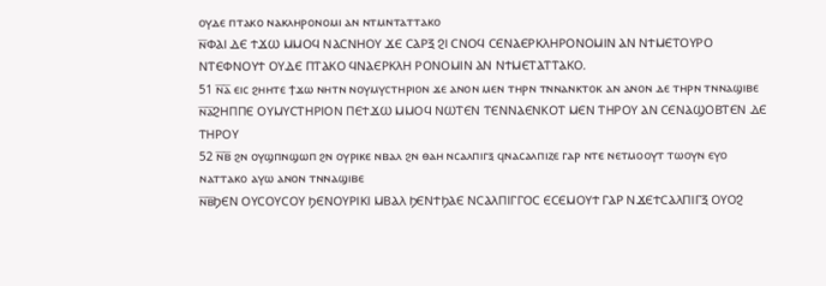ⲟⲩⲇⲉ ⲡⲧⲁⲕⲟ ⲛⲁⲕⲗⲏⲣⲟⲛⲟⲙⲓ ⲁⲛ ⲛⲧⲙⲛⲧⲁⲧⲧⲁⲕⲟ
ⲛ̅ⲪⲀⲒ ⲆⲈ ϮϪⲰ ⲘⲘⲞϤ ⲚⲀⲤⲚⲎⲞⲨ ϪⲈ ⲤⲀⲢⲜ ϨⲒ ⲤⲚⲞϤ ⲤⲈⲚⲀⲈⲢⲔⲖⲎⲢⲞⲚⲞⲘⲒⲚ ⲀⲚ ⲚϮⲘⲈⲦⲞⲨⲢⲞ ⲚⲦⲈⲪⲚⲞⲨϮ ⲞⲨⲆⲈ ⲠⲦⲀⲔⲞ ϤⲚⲀⲈⲢⲔⲖⲎ ⲢⲞⲚⲞⲘⲒⲚ ⲀⲚ ⲚϮⲘⲈⲦⲀⲦⲦⲀⲔⲞ.
51 ⲛ̅ⲁ̅ ⲉⲓⲥ ϩⲏⲏⲧⲉ ϯϫⲱ ⲛⲏⲧⲛ ⲛⲟⲩⲙⲩⲥⲧⲏⲣⲓⲟⲛ ϫⲉ ⲁⲛⲟⲛ ⲙⲉⲛ ⲧⲏⲣⲛ ⲧⲛⲛⲁⲛⲕⲧⲟⲕ ⲁⲛ ⲁⲛⲟⲛ ⲇⲉ ⲧⲏⲣⲛ ⲧⲛⲛⲁϣⲓⲃⲉ
ⲛ̅ⲁ̅ϨⲎⲠⲠⲈ ⲞⲨⲘⲨⲤⲦⲎⲢⲒⲞⲚ ⲠⲈϮϪⲰ ⲘⲘⲞϤ ⲚⲰⲦⲈⲚ ⲦⲈⲚⲚⲀⲈⲚⲔⲞⲦ ⲘⲈⲚ ⲦⲎⲢⲞⲨ ⲀⲚ ⲤⲈⲚⲀϢⲞⲂⲦⲈⲚ ⲆⲈ ⲦⲎⲢⲞⲨ
52 ⲛ̅ⲃ̅ ϩⲛ ⲟⲩϣⲡⲛϣⲱⲡ ϩⲛ ⲟⲩⲣⲓⲕⲉ ⲛⲃⲁⲗ ϩⲛ ⲑⲁⲏ ⲛⲥⲁⲗⲡⲓⲅⲝ ϥⲛⲁⲥⲁⲗⲡⲓⲍⲉ ⲅⲁⲣ ⲛⲧⲉ ⲛⲉⲧⲙⲟⲟⲩⲧ ⲧⲱⲟⲩⲛ ⲉⲩⲟ ⲛⲁⲧⲧⲁⲕⲟ ⲁⲩⲱ ⲁⲛⲟⲛ ⲧⲛⲛⲁϣⲓⲃⲉ
ⲛ̅ⲃ̅ϦⲈⲚ ⲞⲨⲤⲞⲨⲤⲞⲨ ϦⲈⲚⲞⲨⲢⲒⲔⲒ ⲘⲂⲀⲖ ϦⲈⲚϮϦⲀⲈ ⲚⲤⲀⲖⲠⲒⲄⲄⲞⲤ ⲈⲤⲈⲘⲞⲨϮ ⲄⲀⲢ ⲚϪⲈϮⲤⲀⲖⲠⲒⲄⲜ ⲞⲨⲞϨ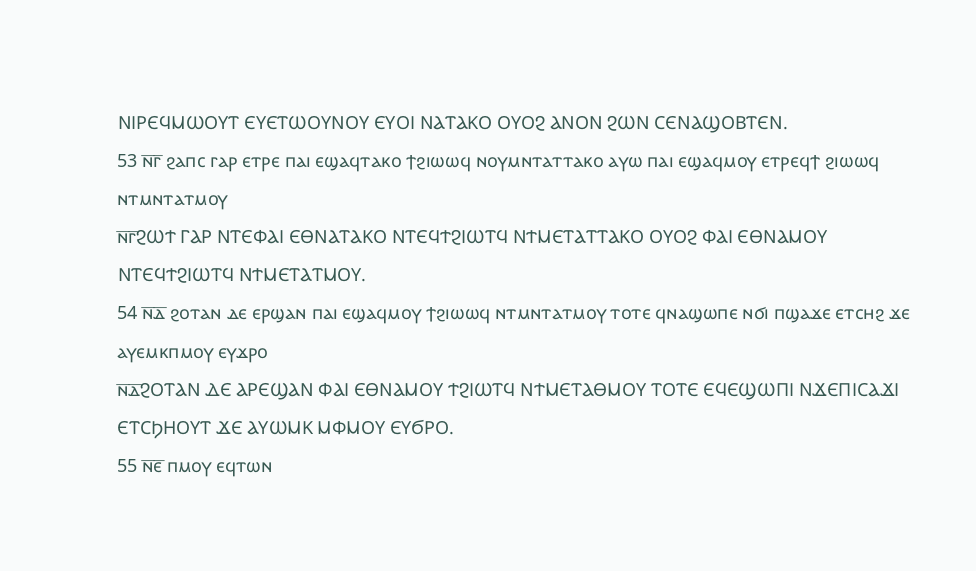ⲚⲒⲢⲈϤⲘⲰⲞⲨⲦ ⲈⲨⲈⲦⲰⲞⲨⲚⲞⲨ ⲈⲨⲞⲒ ⲚⲀⲦⲀⲔⲞ ⲞⲨⲞϨ ⲀⲚⲞⲚ ϨⲰⲚ ⲤⲈⲚⲀϢⲞⲂⲦⲈⲚ.
53 ⲛ̅ⲅ̅ ϩⲁⲡⲥ ⲅⲁⲣ ⲉⲧⲣⲉ ⲡⲁⲓ ⲉϣⲁϥⲧⲁⲕⲟ ϯϩⲓⲱⲱϥ ⲛⲟⲩⲙⲛⲧⲁⲧⲧⲁⲕⲟ ⲁⲩⲱ ⲡⲁⲓ ⲉϣⲁϥⲙⲟⲩ ⲉⲧⲣⲉϥϯ ϩⲓⲱⲱϥ ⲛⲧⲙⲛⲧⲁⲧⲙⲟⲩ
ⲛ̅ⲅ̅ϨⲰϮ ⲄⲀⲢ ⲚⲦⲈⲪⲀⲒ ⲈⲐⲚⲀⲦⲀⲔⲞ ⲚⲦⲈϤϮϨⲒⲰⲦϤ ⲚϮⲘⲈⲦⲀⲦⲦⲀⲔⲞ ⲞⲨⲞϨ ⲪⲀⲒ ⲈⲐⲚⲀⲘⲞⲨ ⲚⲦⲈϤϮϨⲒⲰⲦϤ ⲚϮⲘⲈⲦⲀⲦⲘⲞⲨ.
54 ⲛ̅ⲇ̅ ϩⲟⲧⲁⲛ ⲇⲉ ⲉⲣϣⲁⲛ ⲡⲁⲓ ⲉϣⲁϥⲙⲟⲩ ϯϩⲓⲱⲱϥ ⲛⲧⲙⲛⲧⲁⲧⲙⲟⲩ ⲧⲟⲧⲉ ϥⲛⲁϣⲱⲡⲉ ⲛϭⲓ ⲡϣⲁϫⲉ ⲉⲧⲥⲏϩ ϫⲉ ⲁⲩⲉⲙⲕⲡⲙⲟⲩ ⲉⲩϫⲣⲟ
ⲛ̅ⲇ̅ϨⲞⲦⲀⲚ ⲆⲈ ⲀⲢⲈϢⲀⲚ ⲪⲀⲒ ⲈⲐⲚⲀⲘⲞⲨ ϮϨⲒⲰⲦϤ ⲚϮⲘⲈⲦⲀⲐⲘⲞⲨ ⲦⲞⲦⲈ ⲈϤⲈϢⲰⲠⲒ ⲚϪⲈⲠⲒⲤⲀϪⲒ ⲈⲦⲤϦⲎⲞⲨⲦ ϪⲈ ⲀⲨⲰⲘⲔ ⲘⲪⲘⲞⲨ ⲈⲨϬⲢⲞ.
55 ⲛ̅ⲉ̅ ⲡⲙⲟⲩ ⲉϥⲧⲱⲛ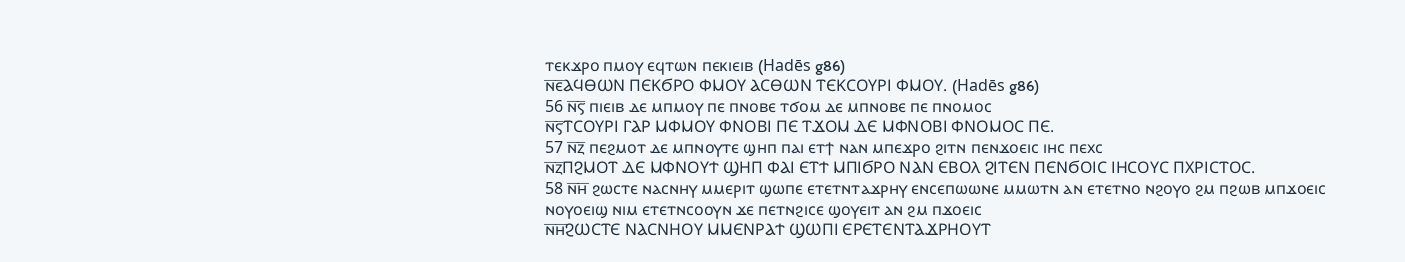ⲧⲉⲕϫⲣⲟ ⲡⲙⲟⲩ ⲉϥⲧⲱⲛ ⲡⲉⲕⲓⲉⲓⲃ (Hadēs g86)
ⲛ̅ⲉ̅ⲀϤⲐⲰⲚ ⲠⲈⲔϬⲢⲞ ⲪⲘⲞⲨ ⲀⲤⲐⲰⲚ ⲦⲈⲔⲤⲞⲨⲢⲒ ⲪⲘⲞⲨ. (Hadēs g86)
56 ⲛ̅ⲋ̅ ⲡⲓⲉⲓⲃ ⲇⲉ ⲙⲡⲙⲟⲩ ⲡⲉ ⲡⲛⲟⲃⲉ ⲧϭⲟⲙ ⲇⲉ ⲙⲡⲛⲟⲃⲉ ⲡⲉ ⲡⲛⲟⲙⲟⲥ
ⲛ̅ⲋ̅ⲦⲤⲞⲨⲢⲒ ⲄⲀⲢ ⲘⲪⲘⲞⲨ ⲪⲚⲞⲂⲒ ⲠⲈ ⲦϪⲞⲘ ⲆⲈ ⲘⲪⲚⲞⲂⲒ ⲪⲚⲞⲘⲞⲤ ⲠⲈ.
57 ⲛ̅ⲍ̅ ⲡⲉϩⲙⲟⲧ ⲇⲉ ⲙⲡⲛⲟⲩⲧⲉ ϣⲏⲡ ⲡⲁⲓ ⲉⲧϯ ⲛⲁⲛ ⲙⲡⲉϫⲣⲟ ϩⲓⲧⲛ ⲡⲉⲛϫⲟⲉⲓⲥ ⲓⲏⲥ ⲡⲉⲭⲥ
ⲛ̅ⲍ̅ⲠϨⲘⲞⲦ ⲆⲈ ⲘⲪⲚⲞⲨϮ ϢⲎⲠ ⲪⲀⲒ ⲈⲦϮ ⲘⲠⲒϬⲢⲞ ⲚⲀⲚ ⲈⲂⲞⲖ ϨⲒⲦⲈⲚ ⲠⲈⲚϬⲞⲒⲤ ⲒⲎⲤⲞⲨⲤ ⲠⲬⲢⲒⲤⲦⲞⲤ.
58 ⲛ̅ⲏ̅ ϩⲱⲥⲧⲉ ⲛⲁⲥⲛⲏⲩ ⲙⲙⲉⲣⲓⲧ ϣⲱⲡⲉ ⲉⲧⲉⲧⲛⲧⲁϫⲣⲏⲩ ⲉⲛⲥⲉⲡⲱⲱⲛⲉ ⲙⲙⲱⲧⲛ ⲁⲛ ⲉⲧⲉⲧⲛⲟ ⲛϩⲟⲩⲟ ϩⲙ ⲡϩⲱⲃ ⲙⲡϫⲟⲉⲓⲥ ⲛⲟⲩⲟⲉⲓϣ ⲛⲓⲙ ⲉⲧⲉⲧⲛⲥⲟⲟⲩⲛ ϫⲉ ⲡⲉⲧⲛϩⲓⲥⲉ ϣⲟⲩⲉⲓⲧ ⲁⲛ ϩⲙ ⲡϫⲟⲉⲓⲥ
ⲛ̅ⲏ̅ϨⲰⲤⲦⲈ ⲚⲀⲤⲚⲎⲞⲨ ⲘⲘⲈⲚⲢⲀϮ ϢⲰⲠⲒ ⲈⲢⲈⲦⲈⲚⲦⲀϪⲢⲎⲞⲨⲦ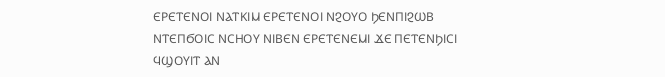ⲈⲢⲈⲦⲈⲚⲞⲒ ⲚⲀⲦⲔⲒⲘ ⲈⲢⲈⲦⲈⲚⲞⲒ ⲚϨⲞⲨⲞ ϦⲈⲚⲠⲒϨⲰⲂ ⲚⲦⲈⲠϬⲞⲒⲤ ⲚⲤⲎⲞⲨ ⲚⲒⲂⲈⲚ ⲈⲢⲈⲦⲈⲚⲈⲘⲒ ϪⲈ ⲠⲈⲦⲈⲚϦⲒⲤⲒ ϤϢⲞⲨⲒⲦ ⲀⲚ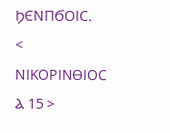ϦⲈⲚⲠϬⲞⲒⲤ.
< ⲚⲒⲔⲞⲢⲒⲚⲐⲒⲞⲤ Ⲁ 15 >